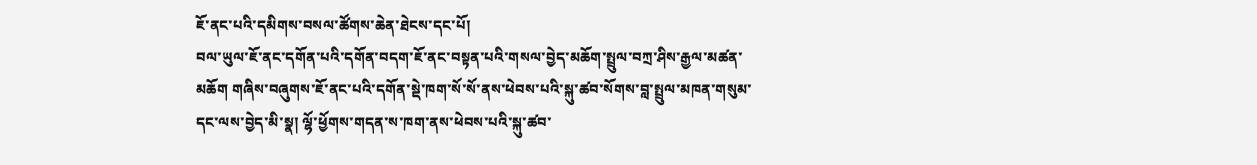ཇོ་ནང་པའི་དམིགས་བསལ་ཚོགས་ཆེན་ཐེངས་དང་པོ།
བལ་ཡུལ་ཇོ་ནང་དགོན་པའི་དགོན་བདག་ཇོ་ནང་བསྟན་པའི་གསལ་བྱེད་མཆོག་སྤྲུལ་བཀྲ་ཤིས་རྒྱལ་མཚན་མཆོག གཞིས་བཞུགས་ཇོ་ནང་པའི་དགོན་སྡེ་ཁག་སོ་སོ་ནས་ཕེབས་པའི་སྐུ་ཚབ་སོགས་བླ་སྤྲུལ་མཁན་གསུམ་དང་ལས་བྱེད་མི་སྣ། ལྷོ་ཕྱོགས་གདན་ས་ཁག་ནས་ཕེབས་པའི་སྐུ་ཚབ་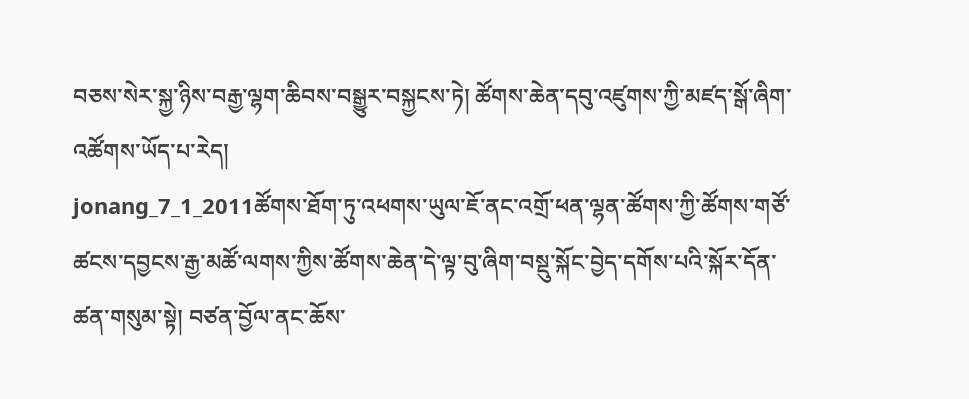བཅས་སེར་སྐྱ་ཉིས་བརྒྱ་ལྷག་ཆིབས་བསྒྱུར་བསྐྱངས་ཏེ། ཚོགས་ཆེན་དབུ་འཛུགས་ཀྱི་མཛད་སྒོ་ཞིག་འཚོགས་ཡོད་པ་རེད།
jonang_7_1_2011ཚོགས་ཐོག་ཏུ་འཕགས་ཡུལ་ཇོ་ནང་འགྲོ་ཕན་ལྷན་ཚོགས་ཀྱི་ཚོགས་གཙོ་ཚངས་དབྱངས་རྒྱ་མཚོ་ལགས་ཀྱིས་ཚོགས་ཆེན་དེ་ལྟ་བུ་ཞིག་བསྡུ་སྐོང་བྱེད་དགོས་པའི་སྐོར་དོན་ཚན་གསུམ་སྟེ། བཙན་བྱོལ་ནང་ཆོས་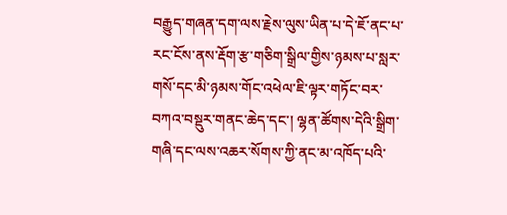བརྒྱུད་གཞན་དག་ལས་རྗེས་ལུས་ཡིན་པ་དེ་ཇོ་ནང་པ་རང་ངོས་ནས་རྡོག་རྩ་གཅིག་སྒྲིལ་གྱིས་ཉམས་པ་སླར་གསོ་དང་མི་ཉམས་གོང་འཕེལ་ཇི་ལྟར་གཏོང་བར་བཀའ་བསྡུར་གནང་ཆེད་དང་། ལྷན་ཚོགས་དེའི་སྒྲིག་གཞི་དང་ལས་འཆར་སོགས་ཀྱི་ནང་མ་འཁོད་པའི་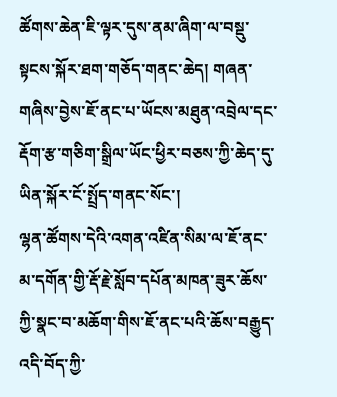ཚོགས་ཆེན་ཇི་ལྟར་དུས་ནམ་ཞིག་ལ་བསྡུ་སྟངས་སྐོར་ཐག་གཅོད་གནང་ཆེད། གཞན་གཞིས་བྱེས་ཇོ་ནང་པ་ཡོངས་མཐུན་འབྲེལ་དང་རྡོག་རྩ་གཅིག་སྒྲིལ་ཡོང་ཕྱིར་བཅས་ཀྱི་ཆེད་དུ་ཡིན་སྐོར་ངོ་སྤྲོད་གནང་སོང་།
ལྷན་ཚོགས་དེའི་འགན་འཛིན་སིམ་ལ་ཇོ་ནང་མ་དགོན་གྱི་རྡོ་རྗེ་སློབ་དཔོན་མཁན་ཟུར་ཆོས་ཀྱི་སྣང་བ་མཆོག་གིས་ཇོ་ནང་པའི་ཆོས་བརྒྱུད་འདི་བོད་ཀྱི་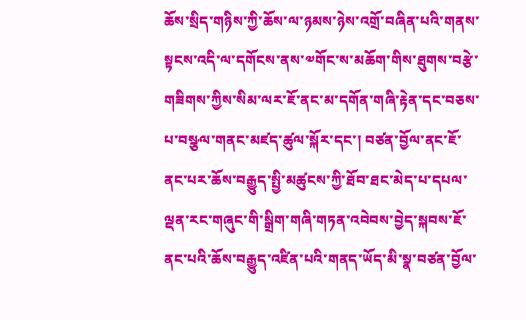ཆོས་སྲིད་གཉིས་ཀྱི་ཆོས་ལ་ཉམས་ཉེས་འགྲོ་བཞིན་པའི་གནས་སྟངས་འདི་ལ་དགོངས་ནས་༧གོང་ས་མཆོག་གིས་ཐུགས་བརྩེ་གཟིགས་ཀྱིས་སིམ་ལར་ཇོ་ནང་མ་དགོན་གཞི་རྟེན་དང་བཅས་པ་བསྩལ་གནང་མཛད་ཚུལ་སྐོར་དང་། བཙན་བྱོལ་ནང་ཇོ་ནང་པར་ཆོས་བརྒྱུད་སྤྱི་མཚུངས་ཀྱི་ཐོབ་ཐང་མེད་པ་དཔལ་ལྡན་རང་གཞུང་གི་སྒྲིག་གཞི་གཏན་འབེབས་བྱེད་སྐབས་ཇོ་ནང་པའི་ཆོས་བརྒྱུད་འཛིན་པའི་གནད་ཡོད་མི་སྣ་བཙན་བྱོལ་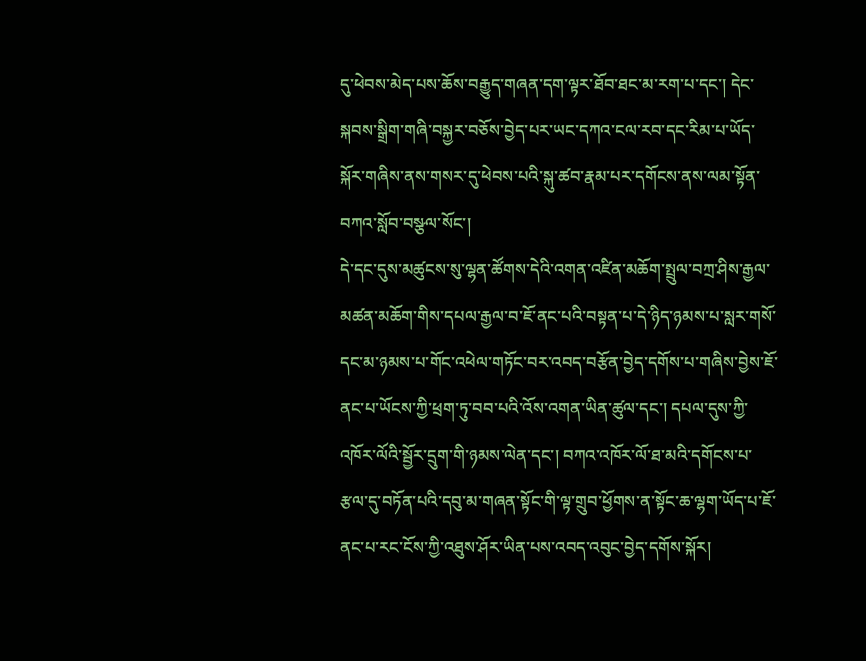དུ་ཕེབས་མེད་པས་ཆོས་བརྒྱུད་གཞན་དག་ལྟར་ཐོབ་ཐང་མ་རག་པ་དང་། དེང་སྐབས་སྒྲིག་གཞི་བསྐྱར་བཅོས་བྱེད་པར་ཡང་དཀའ་ངལ་རབ་དང་རིམ་པ་ཡོད་སྐོར་གཞིས་ནས་གསར་དུ་ཕེབས་པའི་སྐུ་ཚབ་རྣམ་པར་དགོངས་ནས་ལམ་སྟོན་བཀའ་སློབ་བསྩལ་སོང་།
དེ་དང་དུས་མཚུངས་སུ་ལྷན་ཚོགས་དེའི་འགན་འཛིན་མཆོག་སྤྲུལ་བཀྲ་ཤིས་རྒྱལ་མཚན་མཆོག་གིས་དཔལ་རྒྱལ་བ་ཇོ་ནང་པའི་བསྟན་པ་དེ་ཉིད་ཉམས་པ་སླར་གསོ་དང་མ་ཉམས་པ་གོང་འཕེལ་གཏོང་བར་འབད་བརྩོན་བྱེད་དགོས་པ་གཞིས་བྱེས་ཇོ་ནང་པ་ཡོངས་ཀྱི་ཕྲག་ཏུ་བབ་པའི་འོས་འགན་ཡིན་ཚུལ་དང་། དཔལ་དུས་ཀྱི་འཁོར་ལོའི་སྦྱོར་དྲུག་གི་ཉམས་ལེན་དང་། བཀའ་འཁོར་ལོ་ཐ་མའི་དགོངས་པ་རྩལ་དུ་བཏོན་པའི་དབུ་མ་གཞན་སྟོང་གི་ལྟ་གྲུབ་ཕྱོགས་ན་སྟོང་ཆ་ལྷག་ཡོད་པ་ཇོ་ནང་པ་རང་ངོས་ཀྱི་འཐུས་ཤོར་ཡིན་པས་འབད་འབུང་བྱེད་དགོས་སྐོར།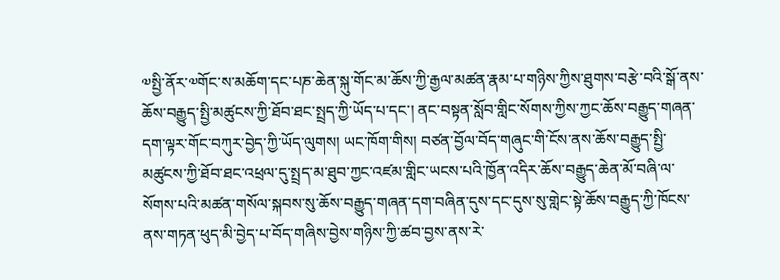༧སྤྱི་ནོར་༧གོང་ས་མཆོག་དང་པཎ་ཆེན་སྐུ་གོང་མ་ཆོས་ཀྱི་རྒྱལ་མཚན་རྣམ་པ་གཉིས་ཀྱིས་ཐུགས་བརྩེ་བའི་སྒོ་ནས་ཆོས་བརྒྱུད་སྤྱི་མཚུངས་ཀྱི་ཐོབ་ཐང་སྤྲད་ཀྱི་ཡོད་པ་དང་། ནང་བསྟན་སློབ་གླིང་སོགས་ཀྱིས་ཀྱང་ཆོས་བརྒྱུད་གཞན་དག་ལྟར་གོང་བཀུར་བྱེད་ཀྱི་ཡོད་ལུགས། ཡང་ཁོག་གིས། བཙན་བྱོལ་བོད་གཞུང་གི་ངོས་ནས་ཆོས་བརྒྱུད་སྤྱི་མཚུངས་ཀྱི་ཐོབ་ཐང་འཕྲལ་དུ་སྤྲད་མ་ཐུབ་ཀྱང་འཛམ་གླིང་ཡངས་པའི་ཁྱོན་འདིར་ཆོས་བརྒྱུད་ཆེན་མོ་བཞི་ལ་སོགས་པའི་མཚན་གསོལ་སྐབས་སུ་ཆོས་བརྒྱུད་གཞན་དག་བཞིན་དུས་དང་དུས་སུ་གླེང་སྟེ་ཆོས་བརྒྱུད་ཀྱི་ཁོངས་ནས་གཏན་ཕུད་མི་བྱེད་པ་བོད་གཞིས་བྱེས་གཉིས་ཀྱི་ཚབ་བྱས་ནས་རེ་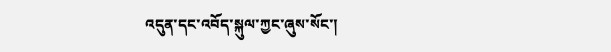འདུན་དང་འབོད་སྐུལ་ཀྱང་ཞུས་སོང་།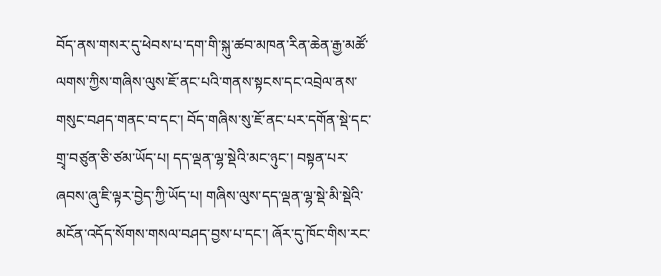བོད་ནས་གསར་དུ་ཕེབས་པ་དག་གི་སྐུ་ཚབ་མཁན་རིན་ཆེན་རྒྱ་མཚོ་ལགས་ཀྱིས་གཞིས་ལུས་ཇོ་ནང་པའི་གནས་སྟངས་དང་འབྲེལ་ནས་གསུང་བཤད་གནང་བ་དང་། བོད་གཞིས་སུ་ཇོ་ནང་པར་དགོན་སྡེ་དང་གྲྭ་བཙུན་ཅི་ཙམ་ཡོད་པ། དད་ལྡན་ལྷ་སྡེའི་མང་ཉུང་། བསྟན་པར་ཞབས་ཞུ་ཇི་ལྟར་བྱེད་ཀྱི་ཡོད་པ། གཞིས་ལུས་དད་ལྡན་ལྷ་སྡེ་མི་སྡེའི་མངོན་འདོད་སོགས་གསལ་བཤད་བྱས་པ་དང་། ཞོར་དུ་ཁོང་གིས་རང་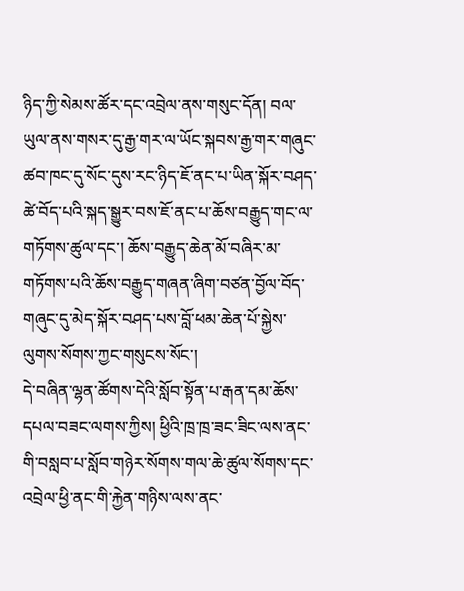ཉིད་ཀྱི་སེམས་ཚོར་དང་འབྲེལ་ནས་གསུང་དོན། བལ་ཡུལ་ནས་གསར་དུ་རྒྱ་གར་ལ་ཡོང་སྐབས་རྒྱ་གར་གཞུང་ཚབ་ཁང་དུ་སོང་དུས་རང་ཉིད་ཇོ་ནང་པ་ཡིན་སྐོར་བཤད་ཚེ་བོད་པའི་སྐད་སྒྱུར་བས་ཇོ་ནང་པ་ཆོས་བརྒྱུད་གང་ལ་གཏོགས་ཚུལ་དང་། ཆོས་བརྒྱུད་ཆེན་མོ་བཞིར་མ་གཏོགས་པའི་ཆོས་བརྒྱུད་གཞན་ཞིག་བཙན་བྱོལ་བོད་གཞུང་དུ་མེད་སྐོར་བཤད་པས་བློ་ཕམ་ཆེན་པོ་སྐྱེས་ལུགས་སོགས་ཀྱང་གསུངས་སོང་།
དེ་བཞིན་ལྷན་ཚོགས་དེའི་སློབ་སྟོན་པ་རྒན་དམ་ཆོས་དཔལ་བཟང་ལགས་ཀྱིས། ཕྱིའི་ཁྲ་ཁྲ་ཟང་ཟིང་ལས་ནང་གི་བསླབ་པ་སློབ་གཉེར་སོགས་གལ་ཆེ་ཚུལ་སོགས་དང་འབྲེལ་ཕྱི་ནང་གི་རྐྱེན་གཉིས་ལས་ནང་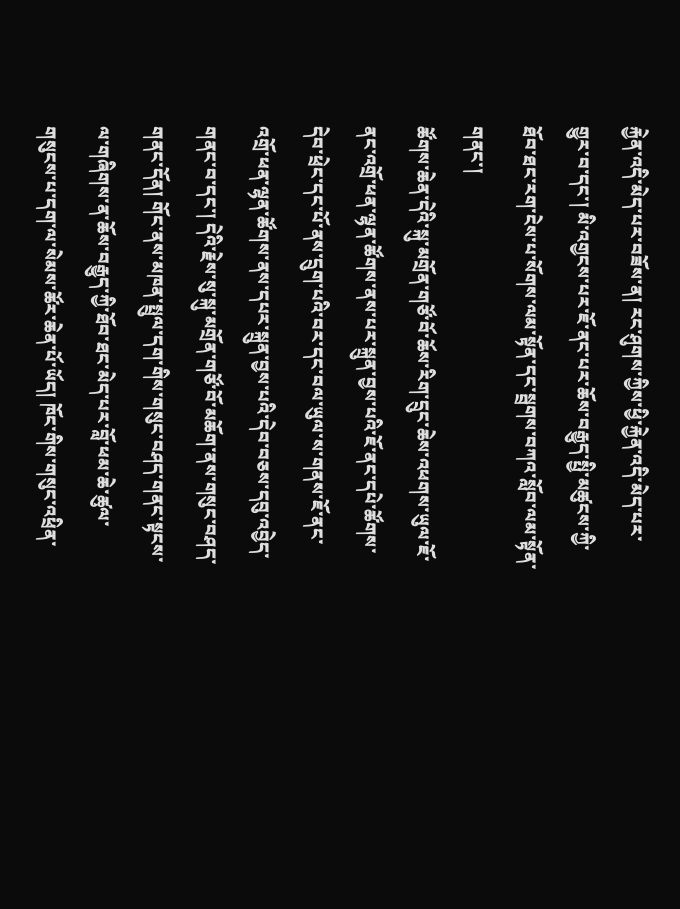རྐྱེན་འདི་མེད་པར་བཟོས་ན། རང་ཤུགས་ཀྱིས་ཕྱི་རྐྱེན་འདི་མེད་པར་གྱུར་བ་དང་། མི་འགྱངས་པར་ཇོ་ནང་པར་ཆོས་བརྒྱུད་སྤྱི་མཚུངས་ཀྱི་ཐོབ་ཐང་རག་ངེས་པ་སོགས་ལམ་སྟོན་དང་སྦྲགས་བཀའ་སློབ་ལམ་སྟོན་གནང་།
ཚོགས་ཆེན་དེའི་སྐུ་མགྲོན་གཙོ་བོ་ཆོས་རིག་དྲུང་ཆེས་འཕགས་ཡུལ་ཇོ་ནང་འགྲོ་ཕན་ལྷན་ཚོགས་ནས་པར་སྐྲུན་བྱས་པའི་ཇོ་ནང་དཔེ་ཚོགས་དེབ་ཕྲེང་དང་པོ་ནས་དྲུག་པའི་བར་དང་བལ་ཡུལ་ས་གནས་ཇོ་ནང་འགྲོ་ཕན་ལྷན་ཚོགས་ནས་དཔར་སྐྲུན་བྱས་པའི་དེབ་བཅས་དབུ་འབྱེད་གནང་བ་དང་། དེའི་རྗེས་སུ་སྐུ་མགྲོན་གཙོ་བོ་མཆོག་ནས་གསུང་བཤད་གནང་དོན། གོང་ནས་མཁན་སྤྲུལ་དག་གིས་གསུང་བཤད་གནང་སྟངས་ལ་གཞིགས་ན་ཆོས་བརྒྱུད་ཀྱི་ཐོབ་ཐང་མེད་པར་བློ་ཕམ་ཆེ་ཚུལ་གསུངས་པ་དག་ལ་སེམས་ཚོར་ཆེན་པོ་ཡོད། ཁོང་གིས་གསུང་འཕྲིན་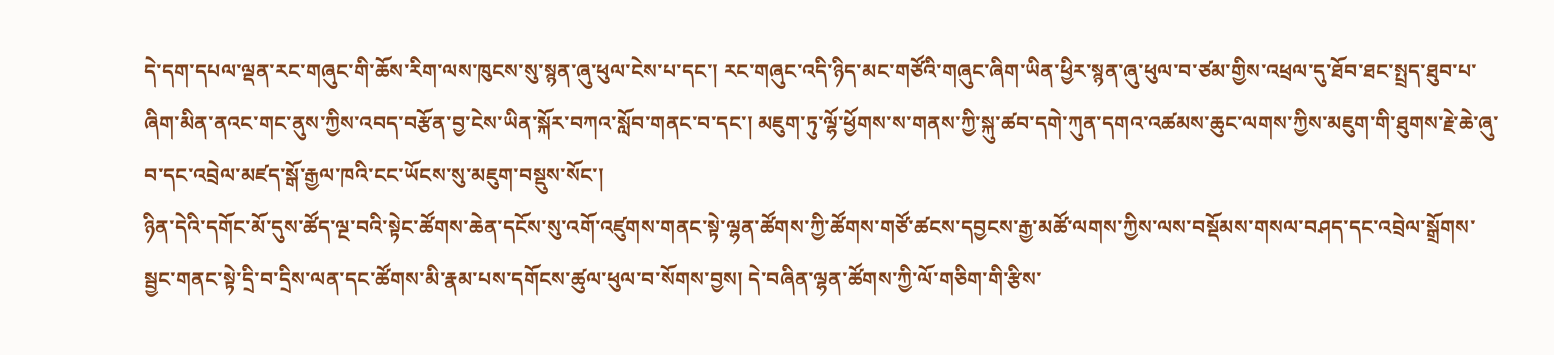དེ་དག་དཔལ་ལྡན་རང་གཞུང་གི་ཆོས་རིག་ལས་ཁུངས་སུ་སྙན་ཞུ་ཕུལ་ངེས་པ་དང་། རང་གཞུང་འདི་ཉིད་མང་གཙོའི་གཞུང་ཞིག་ཡིན་ཕྱིར་སྙན་ཞུ་ཕུལ་བ་ཙམ་གྱིས་འཕྲལ་དུ་ཐོབ་ཐང་སྤྲད་ཐུབ་པ་ཞིག་མིན་ནའང་གང་ནུས་ཀྱིས་འབད་བརྩོན་བྱ་ངེས་ཡིན་སྐོར་བཀའ་སློབ་གནང་བ་དང་། མཇུག་ཏུ་ལྷོ་ཕྱོགས་ས་གནས་ཀྱི་སྐུ་ཚབ་དགེ་ཀུན་དགའ་འཚམས་ཆུང་ལགས་ཀྱིས་མཇུག་གི་ཐུགས་རྗེ་ཆེ་ཞུ་བ་དང་འབྲེལ་མཛད་སྒོ་རྒྱལ་ཁའི་ངང་ཡོངས་སུ་མཇུག་བསྡུས་སོང་།
ཉིན་དེའི་དགོང་མོ་དུས་ཚོད་ལྔ་བའི་སྟེང་ཚོགས་ཆེན་དངོས་སུ་འགོ་འཛུགས་གནང་སྟེ་ལྷན་ཚོགས་ཀྱི་ཚོགས་གཙོ་ཚངས་དབྱངས་རྒྱ་མཚོ་ལགས་ཀྱིས་ལས་བསྡོམས་གསལ་བཤད་དང་འབྲེལ་སྒྲོགས་སྦྱང་གནང་སྟེ་དྲི་བ་དྲིས་ལན་དང་ཚོགས་མི་རྣམ་པས་དགོངས་ཚུལ་ཕུལ་བ་སོགས་བྱས། དེ་བཞིན་ལྷན་ཚོགས་ཀྱི་ལོ་གཅིག་གི་རྩིས་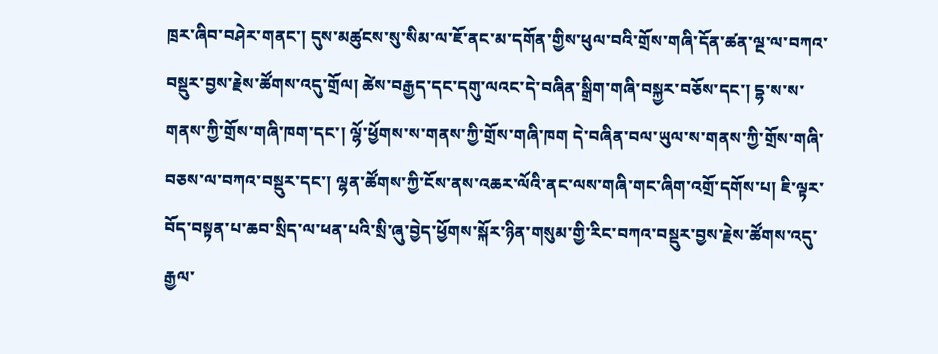ཁྲར་ཞིབ་བཤེར་གནང་། དུས་མཚུངས་སུ་སིམ་ལ་ཇོ་ནང་མ་དགོན་གྱིས་ཕུལ་བའི་གྲོས་གཞི་དོན་ཚན་ལྔ་ལ་བཀའ་བསྡུར་བྱས་རྗེས་ཚོགས་འདུ་གྲོལ། ཚེས་བརྒྱད་དང་དགུ་ལའང་དེ་བཞིན་སྒྲིག་གཞི་བསྐྱར་བཅོས་དང་། དྷ་ས་ས་གནས་ཀྱི་གྲོས་གཞི་ཁག་དང་། ལྷོ་ཕྱོགས་ས་གནས་ཀྱི་གྲོས་གཞི་ཁག དེ་བཞིན་བལ་ཡུལ་ས་གནས་ཀྱི་གྲོས་གཞི་བཅས་ལ་བཀའ་བསྡུར་དང་། ལྷན་ཚོགས་ཀྱི་ངོས་ནས་འཆར་ལོའི་ནང་ལས་གཞི་གང་ཞིག་འགྲོ་དགོས་པ། ཇི་ལྟར་བོད་བསྟན་པ་ཆབ་སྲིད་ལ་ཕན་པའི་སྲི་ཞུ་བྱེད་ཕྱོགས་སྐོར་ཉིན་གསུམ་གྱི་རིང་བཀའ་བསྡུར་བྱས་རྗེས་ཚོགས་འདུ་རྒྱལ་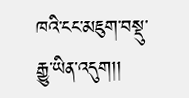ཁའི་ངང་མཇུག་བསྡུ་རྒྱུ་ཡིན་འདུག།།